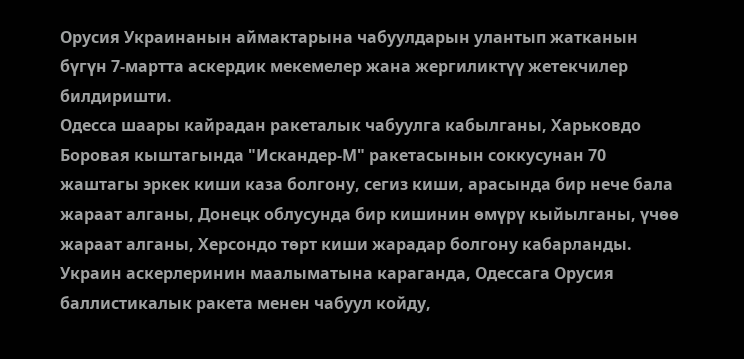Орусия Украинанын аймактарына чабуулдарын улантып жатканын бүгүн 7-мартта аскердик мекемелер жана жергиликтүү жетекчилер билдиришти.
Одесса шаары кайрадан ракеталык чабуулга кабылганы, Харьковдо Боровая кыштагында "Искандер-М" ракетасынын соккусунан 70 жаштагы эркек киши каза болгону, сегиз киши, арасында бир нече бала жараат алганы, Донецк облусунда бир кишинин өмүрү кыйылганы, үчөө жараат алганы, Херсондо төрт киши жарадар болгону кабарланды.
Украин аскерлеринин маалыматына караганда, Одессага Орусия баллистикалык ракета менен чабуул койду,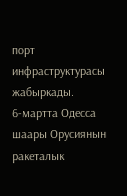порт инфраструктурасы жабыркады.
6-мартта Одесса шаары Орусиянын ракеталык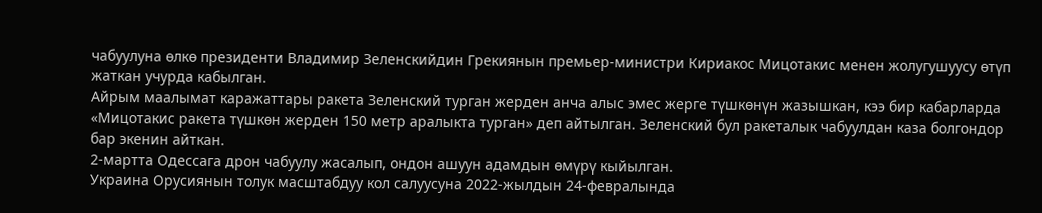чабуулуна өлкө президенти Владимир Зеленскийдин Грекиянын премьер-министри Кириакос Мицотакис менен жолугушуусу өтүп жаткан учурда кабылган.
Айрым маалымат каражаттары ракета Зеленский турган жерден анча алыс эмес жерге түшкөнүн жазышкан, кээ бир кабарларда «Мицотакис ракета түшкөн жерден 150 метр аралыкта турган» деп айтылган. Зеленский бул ракеталык чабуулдан каза болгондор бар экенин айткан.
2-мартта Одессага дрон чабуулу жасалып, ондон ашуун адамдын өмүрү кыйылган.
Украина Орусиянын толук масштабдуу кол салуусуна 2022-жылдын 24-февралында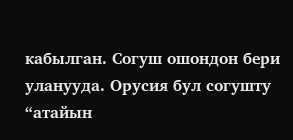кабылган. Согуш ошондон бери уланууда. Орусия бул согушту “атайын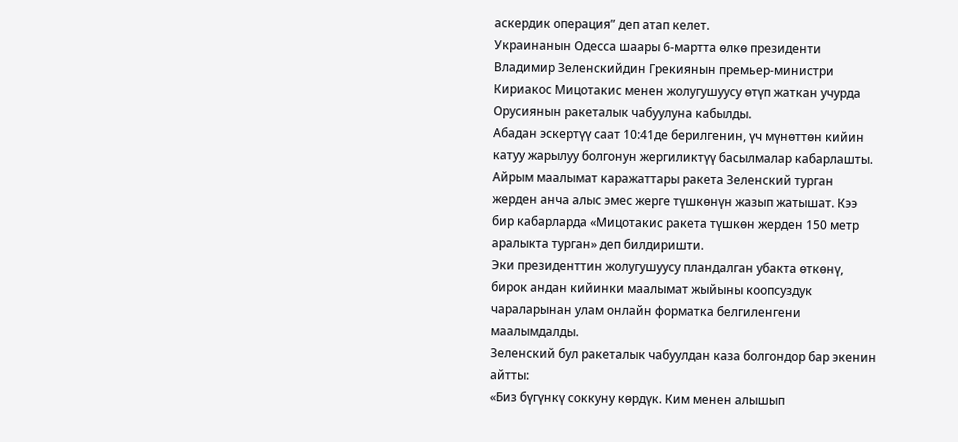аскердик операция” деп атап келет.
Украинанын Одесса шаары 6-мартта өлкө президенти Владимир Зеленскийдин Грекиянын премьер-министри Кириакос Мицотакис менен жолугушуусу өтүп жаткан учурда Орусиянын ракеталык чабуулуна кабылды.
Абадан эскертүү саат 10:41де берилгенин, үч мүнөттөн кийин катуу жарылуу болгонун жергиликтүү басылмалар кабарлашты.
Айрым маалымат каражаттары ракета Зеленский турган жерден анча алыс эмес жерге түшкөнүн жазып жатышат. Кээ бир кабарларда «Мицотакис ракета түшкөн жерден 150 метр аралыкта турган» деп билдиришти.
Эки президенттин жолугушуусу пландалган убакта өткөнү, бирок андан кийинки маалымат жыйыны коопсуздук чараларынан улам онлайн форматка белгиленгени маалымдалды.
Зеленский бул ракеталык чабуулдан каза болгондор бар экенин айтты:
«Биз бүгүнкү соккуну көрдүк. Ким менен алышып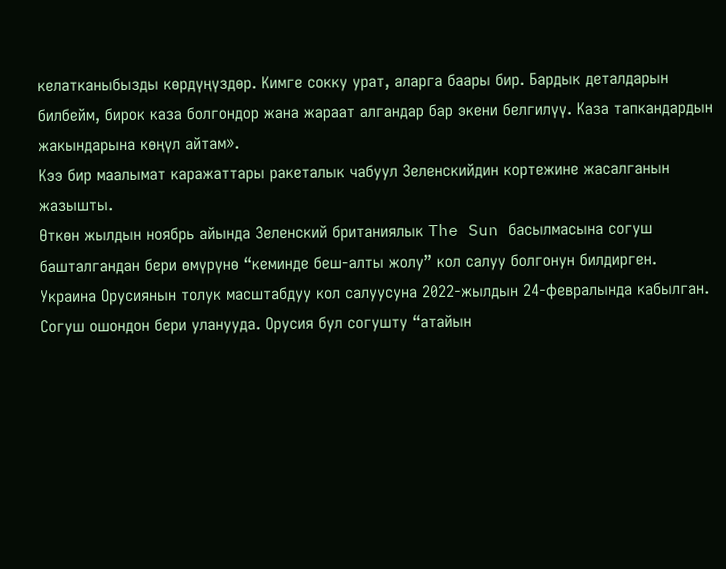келатканыбызды көрдүңүздөр. Кимге сокку урат, аларга баары бир. Бардык деталдарын билбейм, бирок каза болгондор жана жараат алгандар бар экени белгилүү. Каза тапкандардын жакындарына көңүл айтам».
Кээ бир маалымат каражаттары ракеталык чабуул Зеленскийдин кортежине жасалганын жазышты.
Өткөн жылдын ноябрь айында Зеленский британиялык The Sun басылмасына согуш башталгандан бери өмүрүнө “кеминде беш-алты жолу” кол салуу болгонун билдирген.
Украина Орусиянын толук масштабдуу кол салуусуна 2022-жылдын 24-февралында кабылган. Согуш ошондон бери уланууда. Орусия бул согушту “атайын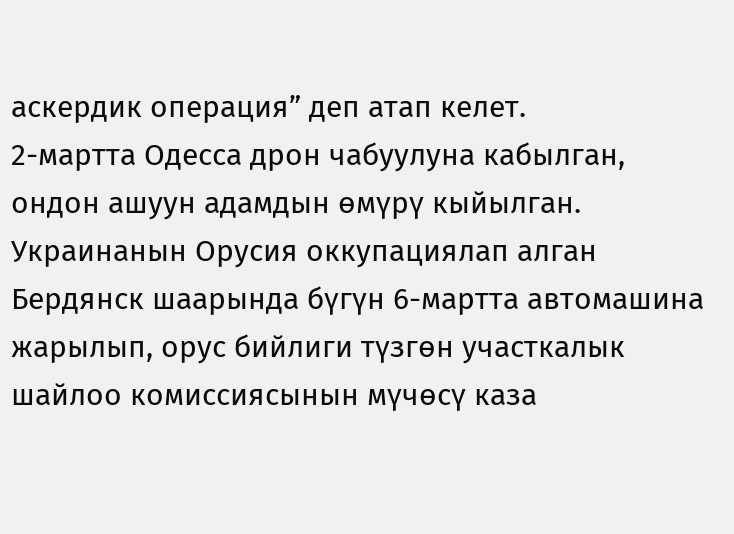аскердик операция” деп атап келет.
2-мартта Одесса дрон чабуулуна кабылган, ондон ашуун адамдын өмүрү кыйылган.
Украинанын Орусия оккупациялап алган Бердянск шаарында бүгүн 6-мартта автомашина жарылып, орус бийлиги түзгөн участкалык шайлоо комиссиясынын мүчөсү каза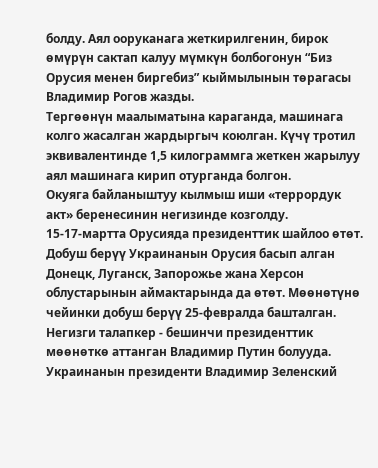болду. Аял ооруканага жеткирилгенин, бирок өмүрүн сактап калуу мүмкүн болбогонун “Биз Орусия менен биргебиз” кыймылынын төрагасы Владимир Рогов жазды.
Тергөөнүн маалыматына караганда, машинага колго жасалган жардыргыч коюлган. Күчү тротил эквивалентинде 1,5 килограммга жеткен жарылуу аял машинага кирип отурганда болгон.
Окуяга байланыштуу кылмыш иши «террордук акт» беренесинин негизинде козголду.
15-17-мартта Орусияда президенттик шайлоо өтөт. Добуш берүү Украинанын Орусия басып алган Донецк, Луганск, Запорожье жана Херсон облустарынын аймактарында да өтөт. Мөөнөтүнө чейинки добуш берүү 25-февралда башталган.
Негизги талапкер - бешинчи президенттик мөөнөткө аттанган Владимир Путин болууда.
Украинанын президенти Владимир Зеленский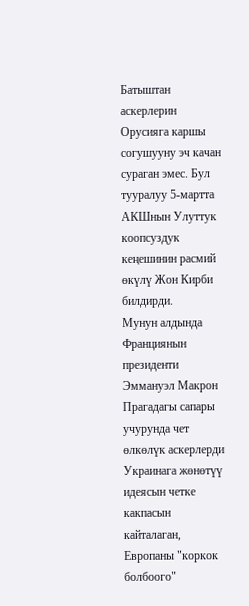Батыштан аскерлерин Орусияга каршы согушууну эч качан сураган эмес. Бул тууралуу 5-мартта АКШнын Улуттук коопсуздук кеңешинин расмий өкүлү Жон Кирби билдирди.
Мунун алдында Франциянын президенти Эммануэл Макрон Прагадагы сапары учурунда чет өлкөлүк аскерлерди Украинага жөнөтүү идеясын четке какпасын кайталаган, Европаны "коркок болбоого"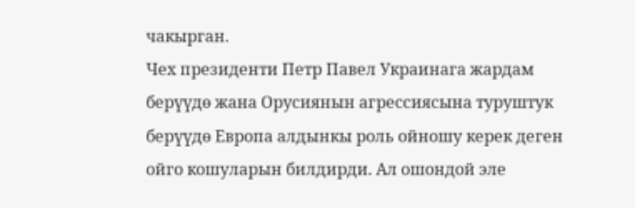чакырган.
Чех президенти Петр Павел Украинага жардам берүүдө жана Орусиянын агрессиясына туруштук берүүдө Европа алдынкы роль ойношу керек деген ойго кошуларын билдирди. Ал ошондой эле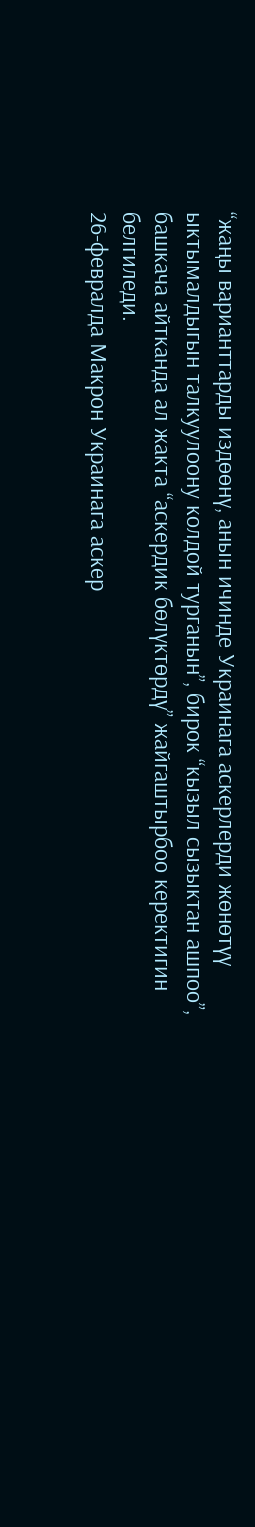“жаңы варианттарды издөөнү, анын ичинде Украинага аскерлерди жөнөтүү ыктымалдыгын талкуулоону колдой турганын”, бирок “кызыл сызыктан ашпоо”, башкача айтканда ал жакта “аскердик бөлүктөрдү” жайгаштырбоо керектигин белгиледи.
26-февралда Макрон Украинага аскер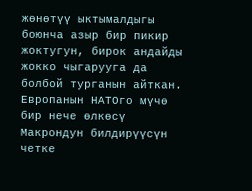жөнөтүү ыктымалдыгы боюнча азыр бир пикир жоктугун, бирок андайды жокко чыгарууга да болбой турганын айткан.
Европанын НАТОго мүчө бир нече өлкөсү Макрондун билдирүүсүн четке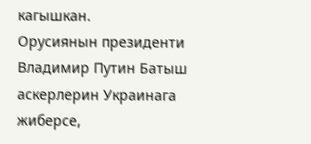кагышкан.
Орусиянын президенти Владимир Путин Батыш аскерлерин Украинага жиберсе,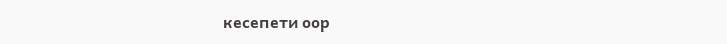кесепети оор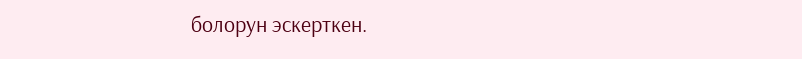болорун эскерткен.